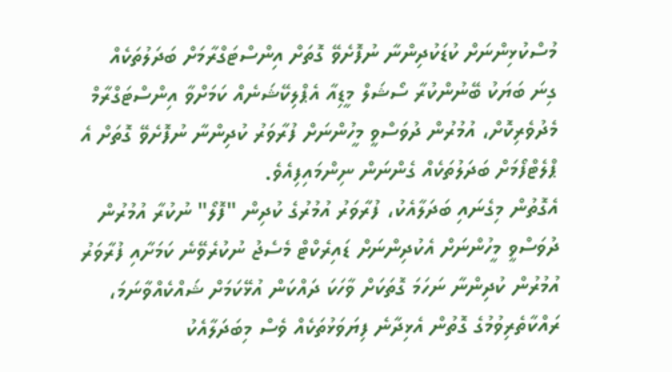މުސްކުޅިންނަށް ކުޑަކުދިންނާ ނުފޮށެވޭ ގޮތަށް އިންސްޓަގްރާމަށް ބަދަލުތަކެއް
ގިނަ ބަޔަކު ބޭނުންކުރާ ސޯޝަލް މީޑިއާ އެޕްލިކޭޝަނެއް ކަމަށްވާ އިންސްޓަގްރާމް މެދުވެރިކޮށް، އުމުރުން ދުވަސްވީ މީހުންނަށް ފުރާވަރު ކުދިންނާ ނުފޮށެވޭ ގޮތަށް އެ ޕްލެޓްފޯމަށް ބަދަލުތަކެއް ގެންނަން ނިންމައިފިއެވެ.
އެގޮތުން މިގެނައި ބަދަލާއެކު، ފުރާވަރު އުމުރުގެ ކުދިން "ފޮލޯ" ނުކުރާ އުމުރުން ދުވަސްވީ މީހުންނަށް އެކުދިންނަށް ޑައިރެކްޓް މެސެޖު ނުކުރެވޭނެ ކަމަށާއި ފުރާވަރު އުމުރުން ކުދިންނާ ނަހަމަ ގޮތަކަށް ވާހަކަ ދައްކަން އުޅޭކަމަށް ޝައްކެއްވާނަމަ، ރައްކާތެރިވުމުގެ ގޮތުން އެޅިދާނެ ފިޔަވަޅުތަކެއް ވެސް މިބަދަލާއެކު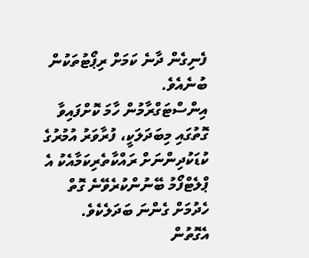ފެނިގެން ދާނެ ކަމަށް ރިޕޯޓުތަކުން ބުނެއެވެ.
އިންސްޓަގްރާމުން ހާމަ ކޮށްފައިވާ ގޮތުގައި މިބަދަލަކީ، ފުރާވަރު އުމުރުގެ ކުޑަކުދިންނަށް ރައްކާތެރިކަމާއެކު އެ ޕްލެޓްފޯމު ބޭނުންކުރެވޭނެ ގޮތް ހެދުމަށް ގެންނަ ބަދަލެކެވެ.
އެގޮތުން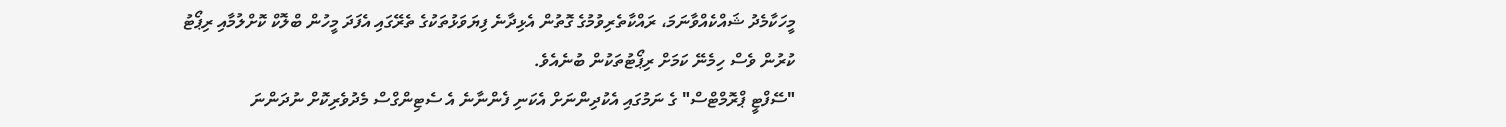މީހަކާމެދު ޝައްކެއްވާނަމަ، ރައްކާތެރިވުމުގެ ގޮތުން އެޅިދާނެ ފިޔަވަޅުތަކުގެ ތެރޭގައި އެފަދަ މީހުން ބްލޮކް ކޮށްލުމާއި ރިޕޯޓު ކުރުން ވެސް ހިމެނޭ ކަމަށް ރިޕޯޓުތަކުން ބުނެއެވެ.
"ސޭފްޓީ ޕްރޮމްޓްސް" ގެ ނަމުގައި އެކުދިންނަށް އެކަނި ފެންނާނެ އެ ސެޓިންގްސް މެދުވެރިކޮށް ނުދަންނަ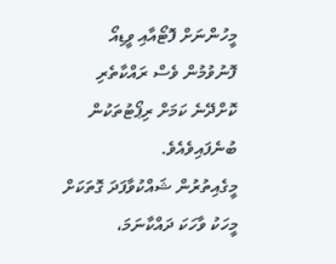މީހުންނަށް ފޮޓޯއާއި ވީޑިއޯ ފޮނުވުމުން ވެސް ރައްކާތެރި ކޮށްދޭނެ ކަމަށް ރިޕޯޓުތަކުން ބުނެފައިވެއެވެ.
މީގެއިތުރުން ޝައްކުވާފަދަ ގޮތަކަށް މީހަކު ވާހަކަ ދައްކާނަމަ،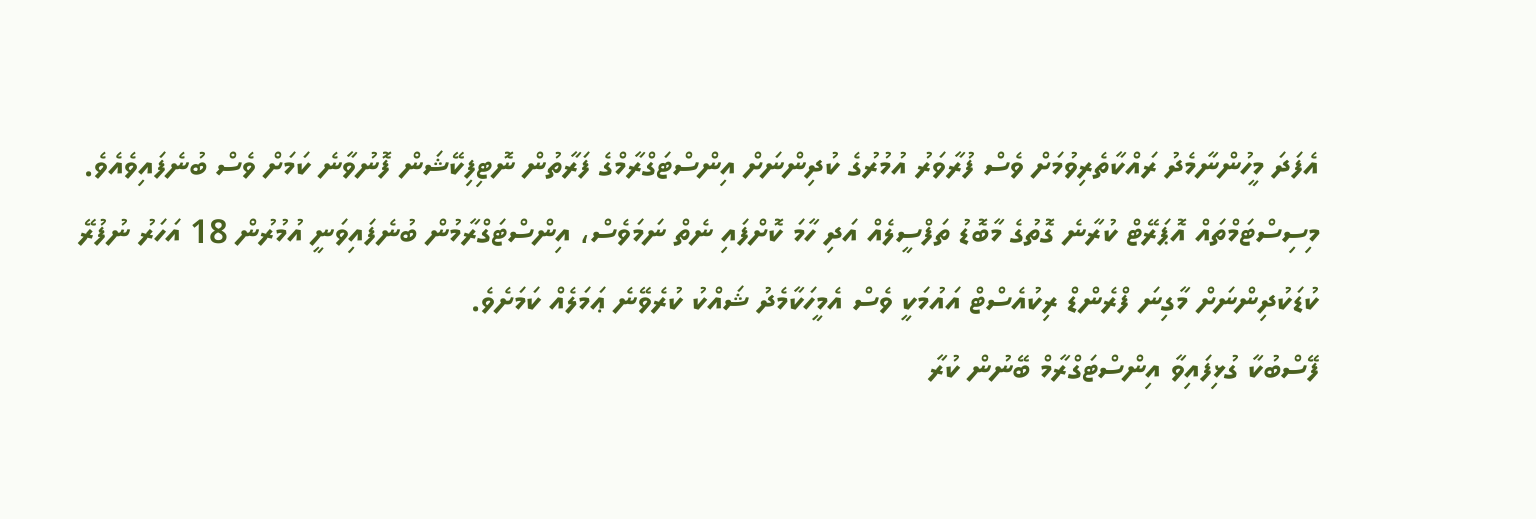އެފަދަ މީހުންނާމެދު ރައްކާތެރިވުމަށް ވެސް ފުރާވަރު އުމުރުގެ ކުދިންނަށް އިންސްޓަގްރާމްގެ ފަރާތުން ނޮޓިފިކޭޝަން ފޮނުވާނެ ކަމަށް ވެސް ބުނެފައިވެއެވެ.
މިސިސްޓަމްތައް އޮޕަރޭޓް ކުރާނެ ގޮތުގެ މާބޮޑު ތަފްސީލެއް އަދި ހާމަ ކޮށްފައި ނެތް ނަމަވެސް، އިންސްޓަގްރާމުން ބުނެފައިވަނީ އުމުރުން 18 އަހަރު ނުފުރޭ ކުޑަކުދިންނަށް މާގިނަ ފްރެންޑް ރިކުއެސްޓް އައުމަކީ ވެސް އެމީހަކާމެދު ޝައްކު ކުރެވޭނެ ޢަމަލެއް ކަމަށެވެ.
ފޭސްބުކާ ގުޅިފައިވާ އިންސްޓަގްރާމް ބޭނުން ކުރާ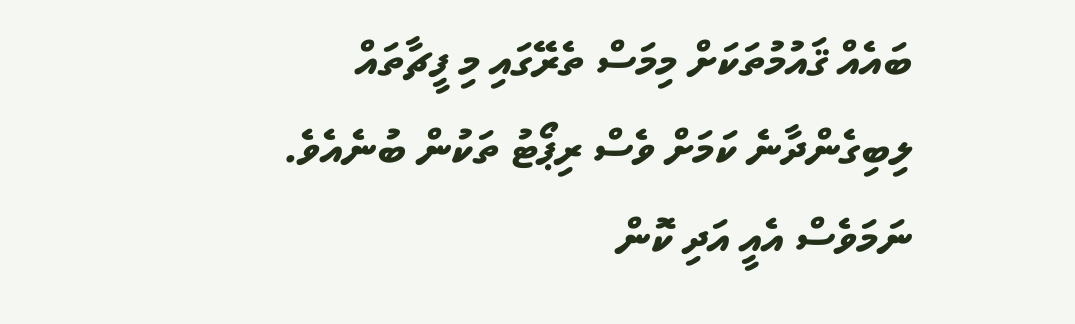ބައެއް ޤައުމުތަކަށް މިމަސް ތެރޭގައި މި ފީޗާތައް ލިބިގެންދާނެ ކަމަށް ވެސް ރިޕޯޓު ތަކުން ބުނެއެވެ. ނަމަވެސް އެއީ އަދި ކޮން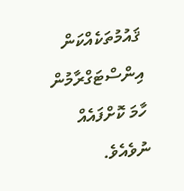ޤައުމުތަކެއްކަން އިންސްޓަގްރާމުން ހާމަ ކޮށްފައެއް ނުވެއެވެ.